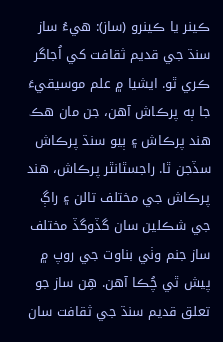ڪينر يا ڪينرو (ساز): هيءُ ساز سنڌ جي قديم ثقافت کي اُجاگر ڪري ٿو. ايشيا ۾ علم موسيقيءَ جا ٻه پرڪاش آهن، جن مان هڪ هند پرڪاش ۽ ٻيو سنڌ پرڪاش سڏجن ٿا. راجسٿانٿر پرڪاش، هند پرڪاش جي مختلف تالن ۽ راڳ جي شڪلين سان گڏوگڏ مختلف ساز جنم وٺي بناوت جي روپ ۾ پيش ٿي چُڪا آهن. هِن ساز جو تعلق قديم سنڌ جي ثقافت سان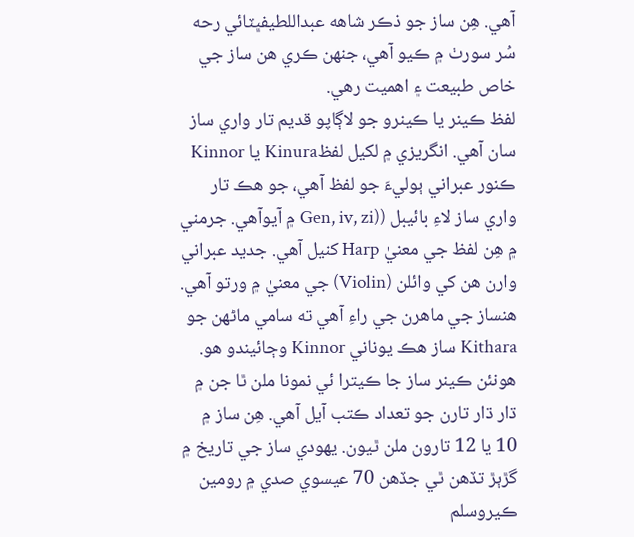آهي. هِن ساز جو ذڪر شاهه عبداللطيفڀٽائي رحه سُر سورٺ ۾ ڪيو آهي، جنھن ڪري هن ساز جي خاص طبيعت ۽ اهميت رهي.
لفظ ڪينر يا ڪينرو جو لاڳاپو قديم تار واري ساز سان آهي. انگريزي ۾ لکيل لفظKinura يا Kinnor ڪنور عبراني ٻوليءَ جو لفظ آهي، جو هڪ تار واري ساز لاءِ بائيبل ((Gen, iv, zi ۾ آيوآهي. جرمني ۾ هِن لفظ جي معنيٰ Harp کنيل آهي. جديد عبراني وارن هن کي وائلن (Violin) جي معنيٰ ۾ ورتو آهي. هنساز جي ماهرن جي راءِ آهي ته سامي ماڻهن جو Kithara ساز هڪ يوناني Kinnor وڄائيندو هو. هونئن ڪينر ساز جا ڪيترا ئي نمونا ملن ٿا جن ۾ ڌار ڌار تارن جو تعداد ڪتب آيل آهي. هِن ساز ۾ 10 يا 12 تارون ملن ٿيون. يھودي ساز جي تاريخ ۾ گڙٻڙ تڏهن ٿي جڏهن 70 عيسوي صدي ۾ رومين ڪيروسلم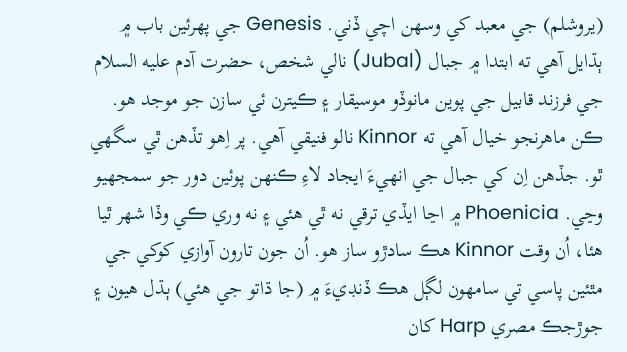(يروشلم) جي معبد کي وسھن اچي ڏني. Genesis جي پھرئين باب ۾ ٻڌايل آهي ته ابتدا ۾ جبال (Jubal) نالي شخص، حضرت آدم عليه السلام جي فرزند قابيل جي پوين مانوڏو موسيقار ۽ ڪيترن ئي سازن جو موجد هو. ڪن ماهرنجو خيال آهي ته Kinnor نالو فنيقي آهي. پر اِهو تڏهن ٿي سگهي ٿو. جڏهن اِن کي جبال جي انهيءَ ايجاد لاءِ ڪنھن پوئين دور جو سمجهيو وڃي. Phoenicia ۾ اڃا ايڏي ترقي نه ٿي هئي ۽ نه وري ڪي وڏا شھر ٿيا هئا، اُن وقت Kinnor هڪ سادڙو ساز هو. اُن جون تارون آوازي کوکي جي مٿئين پاسي تي سامھون لڳل هڪ ڏنڊيءَ ۾ (جا ڌاتو جي هئي) ٻڌل هيون ۽ جوڙجڪ مصري Harp کان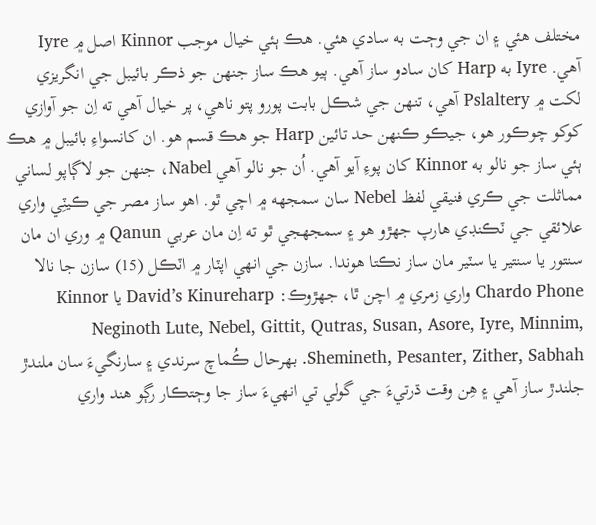مختلف هئي ۽ ان جي وڄت به سادي هئي. هڪ ٻئي خيال موجب Kinnor اصل ۾ Iyre آهي. Iyre به Harp کان سادو ساز آهي. ٻيو هڪ ساز جنھن جو ذڪر بائيبل جي انگريزي لکت ۾ Pslaltery آهي، تنھن جي شڪل بابت پورو پتو ناهي، پر خيال آهي ته اِن جو آوازي کوکو چوڪور هو، جيڪو ڪنھن حد تائين Harp جو هڪ قسم هو. ان کانسواءِ بائيبل ۾ هڪ ٻئي ساز جو نالو به Kinnor کان پوءِ آيو آهي. اُن جو نالو آهي Nabel، جنهن جو لاڳاپو لساني مماثلت جي ڪري فنيقي لفظ Nebel سان سمجهه ۾ اچي ٿو. اهو ساز مصر جي ڪيٽِي واري علائقي جي ٽڪنڊي هارپ جھڙو هو ۽ سمجهجي ٿو ته اِن مان عربي Qanun ۾ وري ان مان سنتور يا سنتير يا سٽير مان ساز نڪتا هوندا. سازن جي انهي اپٽار ۾ اٽڪل (15) سازن جا نالا Chardo Phone واري زمري ۾ اچن ٿا، جھڙوڪ: David’s Kinureharp يا Kinnor Neginoth Lute, Nebel, Gittit, Qutras, Susan, Asore, Iyre, Minnim, Shemineth, Pesanter, Zither, Sabhah. بھرحال ڪُماچ سرندي ۽ سارنگيءَ سان ملندڙ جلندڙ ساز آهي ۽ هِن وقت ڌرتيءَ جي گولي تي انهيءَ ساز جا وڄتڪار رڳو هند واري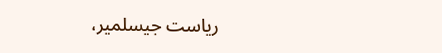رياست جيسلمير،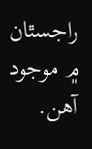راجسٿان ۾ موجود آهن.